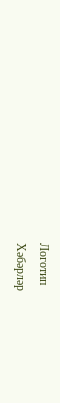Логотип
Хәбәрләр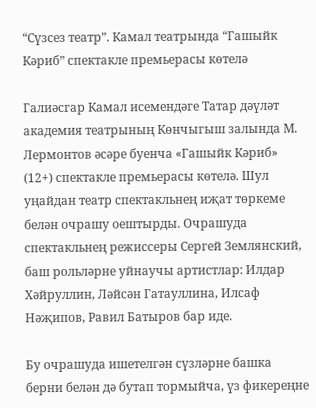“Сүзсез театр”. Камал театрында “Гашыйк Кәриб” спектакле премьерасы көтелә

Галиәсгар Камал исемендәге Татар дәүләт академия театрының Көнчыгыш залында М. Лермонтов әсәре буенча «Гашыйк Кәриб» (12+) спектакле премьерасы көтелә. Шул уңайдан театр спектакльнең иҗат төркеме белән очрашу оештырды. Очрашуда спектакльнең режиссеры Сергей Землянский, баш рольләрне уйнаучы артистлар: Илдар Хәйруллин, Ләйсән Гатауллина, Илсаф Нәҗипов, Равил Батыров бар иде.

Бу очрашуда ишетелгән сүзләрне башка берни белән дә бутап тормыйча, үз фикереңне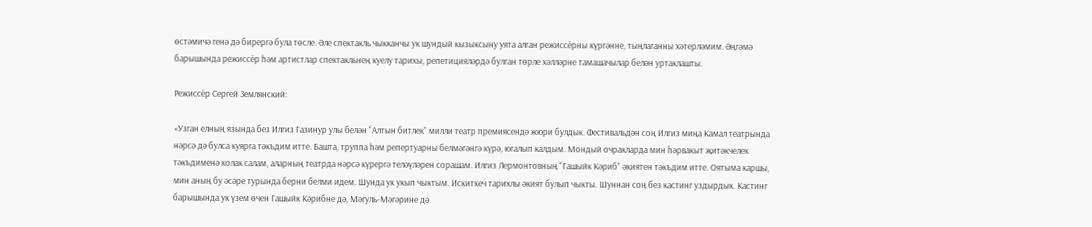өстәмичә генә дә бирергә була төсле. Әле спектакль чыкканчы ук шундый кызыксыну уята алган режиссёрны күргәнне, тыңлаганны хәтерләмим. Әңгәмә барышында режиссёр һәм артистлар спектакльнең куелу тарихы, репетицияләрдә булган төрле хәлләрне тамашачылар белән уртаклашты.

Режиссёр Сергей Землянский:

«Узган елның язында без Илгиз Газинур улы белән “Алтын битлек” милли театр премиясендә жюри булдык. Фестивальдән соң Илгиз миңа Камал театрында нәрсә дә булса куярга тәкъдим итте. Башта, труппа һәм репертуарны белмәгәнгә күрә, югалып калдым. Мондый очракларда мин һәрвакыт җитәкчелек тәкъдименә колак салам, аларның театрда нәрсә күрергә теләүләрен сорашам. Илгиз Лермонтовның “Гашыйк Кәриб” әкиятен тәкъдим итте. Оятыма каршы, мин аның бу әсәре турында берни белми идем. Шунда ук укып чыктым. Искиткеч тарихлы әкият булып чыкты. Шуннан соң без кастинг уздырдык. Кастинг барышында ук үзем өчен Гашыйк Кәрибне дә, Мәгуль-Мәгәрине дә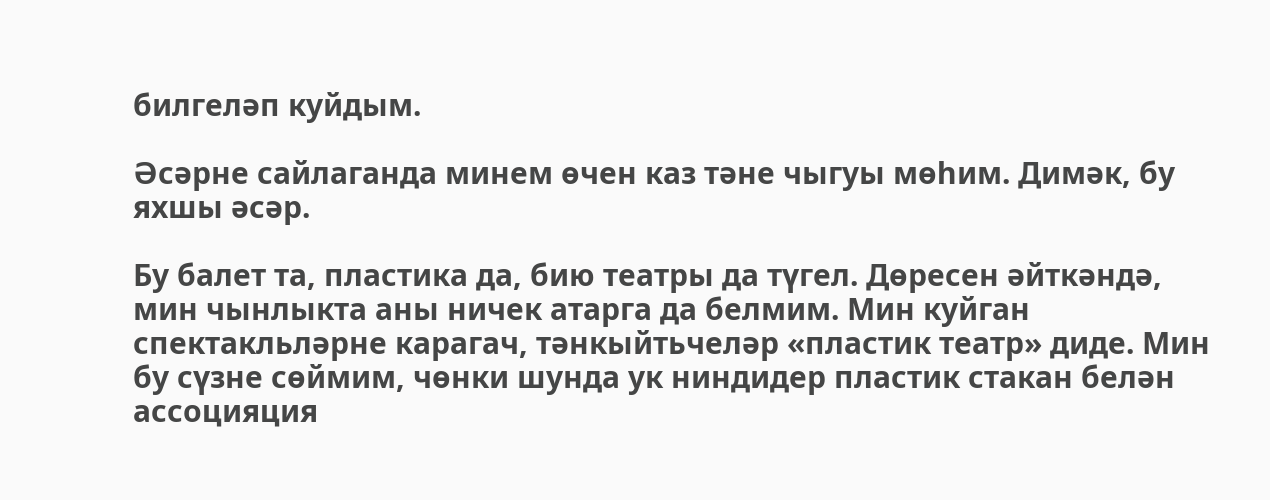билгеләп куйдым.

Әсәрне сайлаганда минем өчен каз тәне чыгуы мөһим. Димәк, бу яхшы әсәр.

Бу балет та, пластика да, бию театры да түгел. Дөресен әйткәндә, мин чынлыкта аны ничек атарга да белмим. Мин куйган спектакльләрне карагач, тәнкыйтьчеләр «пластик театр» диде. Мин бу сүзне сөймим, чөнки шунда ук ниндидер пластик стакан белән ассоцияция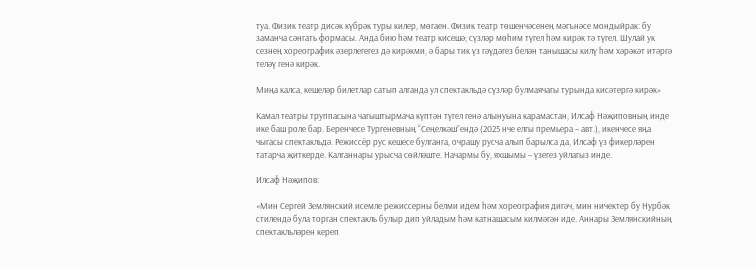туа. Физик театр дисәк күбрәк туры килер, мөгаен. Физик театр төшенчәсенең мәгънәсе мондыйрак: бу заманча сәнгать формасы. Анда бию һәм театр кисешә; сүзләр мөһим түгел һәм кирәк тә түгел. Шулай ук сезнең хореографик әзерлегегез дә кирәкми, ә бары тик үз гәүдәгез белән танышасы килү һәм хәрәкәт итәргә теләү генә кирәк.

Миңа калса, кешеләр билетлар сатып алганда ул спектакльдә сүзләр булмаячагы турында кисәтергә кирәк»

Камал театры труппасына чагыштырмача күптән түгел генә алынуына карамастан, Илсаф Нәҗиповның инде ике баш роле бар. Беренчесе Тургеневның “Сеңелкәш”ендә (2025 нче елгы премьера – авт.), икенчесе яңа чыгасы спектакльдә. Режиссёр рус кешесе булганга, очрашу русча алып барылса да, Илсаф үз фикерләрен татарча җиткерде. Калганнары урысча сөйләште. Начармы бу, яхшымы – үзегез уйлагыз инде.

Илсаф Нәҗипов:

«Мин Сергей Землянский исемле режиссерны белми идем һәм хореография дигәч, мин ничектер бу Нурбәк стилендә була торган спектакль булыр дип уйладым һәм катнашасым килмәгән иде. Аннары Землянскийның спектакльләрен кереп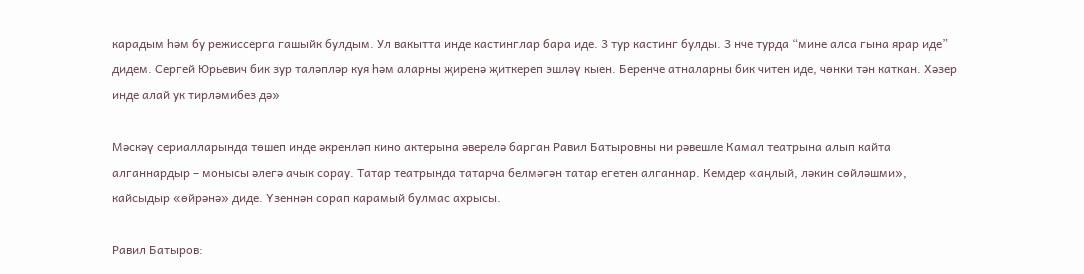карадым һәм бу режиссерга гашыйк булдым. Ул вакытта инде кастинглар бара иде. 3 тур кастинг булды. 3 нче турда “мине алса гына ярар иде” дидем. Сергей Юрьевич бик зур таләпләр куя һәм аларны җиренә җиткереп эшләү кыен. Беренче атналарны бик читен иде, чөнки тән каткан. Хәзер инде алай ук тирләмибез дә»

Мәскәү сериалларында төшеп инде әкренләп кино актерына әверелә барган Равил Батыровны ни рәвешле Камал театрына алып кайта алганнардыр – монысы әлегә ачык сорау. Татар театрында татарча белмәгән татар егетен алганнар. Кемдер «аңлый, ләкин сөйләшми», кайсыдыр «өйрәнә» диде. Үзеннән сорап карамый булмас ахрысы.

Равил Батыров: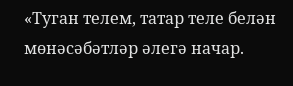«Туган телем, татар теле белән мөнәсәбәтләр әлегә начар.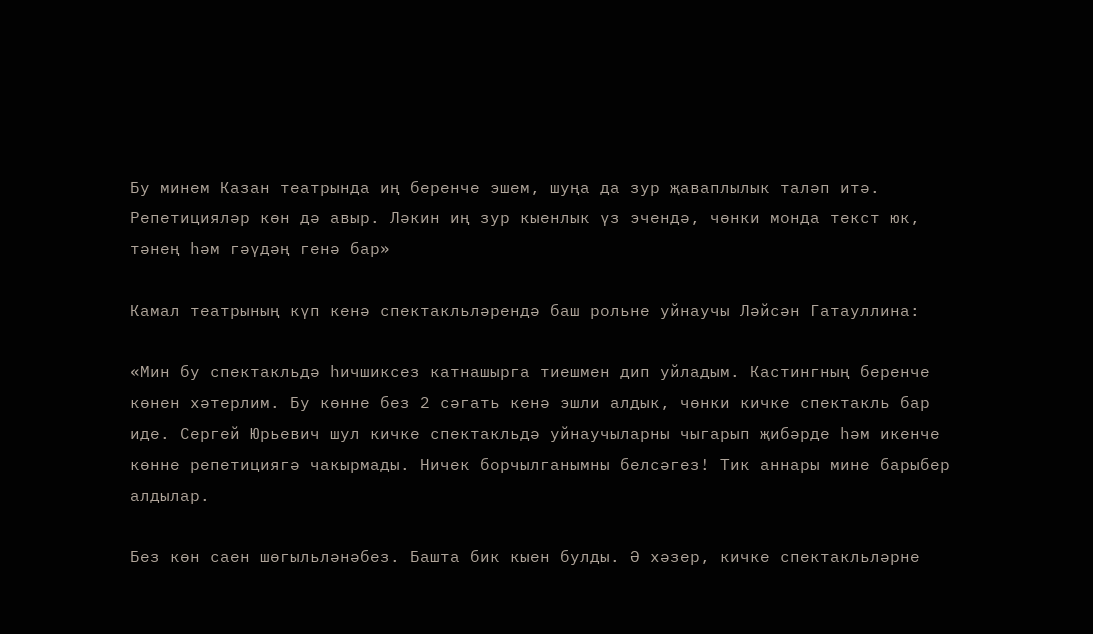Бу минем Казан театрында иң беренче эшем, шуңа да зур җаваплылык таләп итә. Репетицияләр көн дә авыр. Ләкин иң зур кыенлык үз эчендә, чөнки монда текст юк, тәнең һәм гәүдәң генә бар»

Камал театрының күп кенә спектакльләрендә баш рольне уйнаучы Ләйсән Гатауллина:

«Мин бу спектакльдә һичшиксез катнашырга тиешмен дип уйладым. Кастингның беренче көнен хәтерлим. Бу көнне без 2 сәгать кенә эшли алдык, чөнки кичке спектакль бар иде. Сергей Юрьевич шул кичке спектакльдә уйнаучыларны чыгарып җибәрде һәм икенче көнне репетициягә чакырмады. Ничек борчылганымны белсәгез! Тик аннары мине барыбер алдылар.

Без көн саен шөгыльләнәбез. Башта бик кыен булды. Ә хәзер, кичке спектакльләрне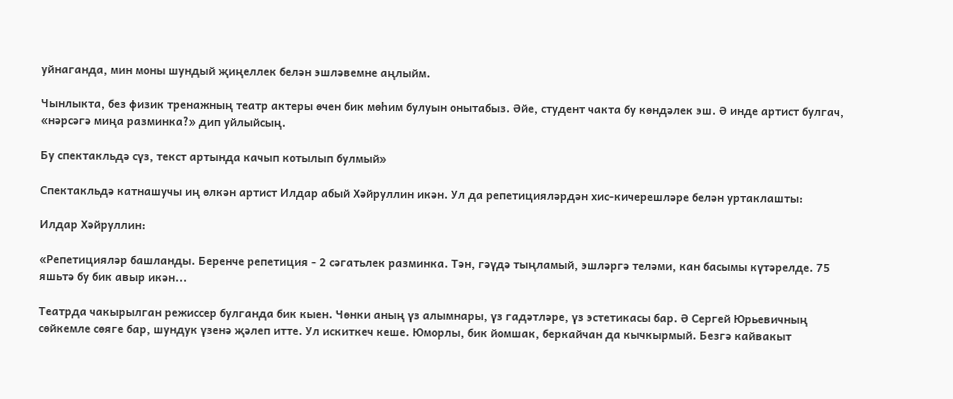уйнаганда, мин моны шундый җиңеллек белән эшләвемне аңлыйм.

Чынлыкта, без физик тренажның театр актеры өчен бик мөһим булуын онытабыз. Әйе, студент чакта бу көндәлек эш. Ә инде артист булгач, «нәрсәгә миңа разминка?» дип уйлыйсың.

Бу спектакльдә сүз, текст артында качып котылып булмый»

Спектакльдә катнашучы иң өлкән артист Илдар абый Хәйруллин икән. Ул да репетицияләрдән хис-кичерешләре белән уртаклашты:

Илдар Хәйруллин:

«Репетицияләр башланды. Беренче репетиция - 2 сәгатьлек разминка. Тән, гәүдә тыңламый, эшләргә теләми, кан басымы күтәрелде. 75 яшьтә бу бик авыр икән...

Театрда чакырылган режиссер булганда бик кыен. Чөнки аның үз алымнары, үз гадәтләре, үз эстетикасы бар. Ә Сергей Юрьевичның сөйкемле сөяге бар, шундук үзенә җәлеп итте. Ул искиткеч кеше. Юморлы, бик йомшак, беркайчан да кычкырмый. Безгә кайвакыт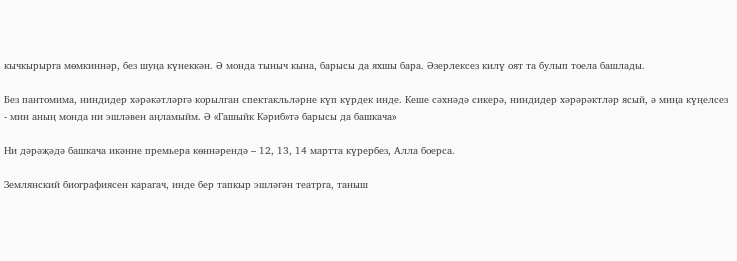кычкырырга мөмкиннәр, без шуңа күнеккән. Ә монда тыныч кына, барысы да яхшы бара. Әзерлексез килү оят та булып тоела башлады.

Без пантомима, ниндидер хәрәкәтләргә корылган спектакльләрне күп күрдек инде. Кеше сәхнәдә сикерә, ниндидер хәрәрәктләр ясый, ә миңа күңелсез - мин аның монда ни эшләвен аңламыйм. Ә «Гашыйк Кәриб»тә барысы да башкача»

Ни дәрәҗәдә башкача икәнне премьера көннәрендә – 12, 13, 14 мартта күрербез, Алла боерса.

Землянский биографиясен карагач, инде бер тапкыр эшләгән театрга, таныш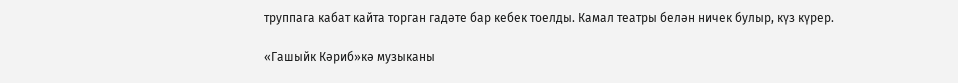труппага кабат кайта торган гадәте бар кебек тоелды. Камал театры белән ничек булыр, күз күрер.

«Гашыйк Кәриб»кә музыканы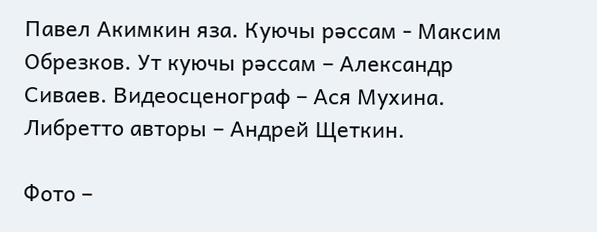Павел Акимкин яза. Куючы рәссам - Максим Обрезков. Ут куючы рәссам – Александр Сиваев. Видеосценограф – Ася Мухина. Либретто авторы – Андрей Щеткин.

Фото –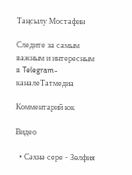Таңсылу Мостафин

Следите за самым важным и интересным в Telegram-каналеТатмедиа

Комментарий юк

Видео

  • Сәхнә сере - Зөлфия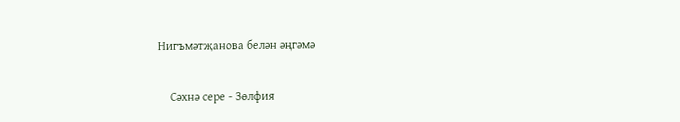Нигъмәтҗанова белән әңгәмә

    Сәхнә сере - Зөлфия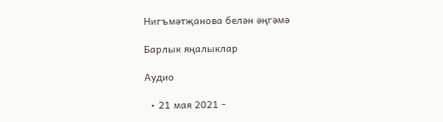Нигъмәтҗанова белән әңгәмә

Барлык яңалыклар

Аудио

  • 21 мая 2021 -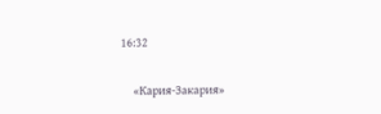16:32

    «Кария-Закария»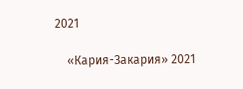2021

    «Кария-Закария» 2021